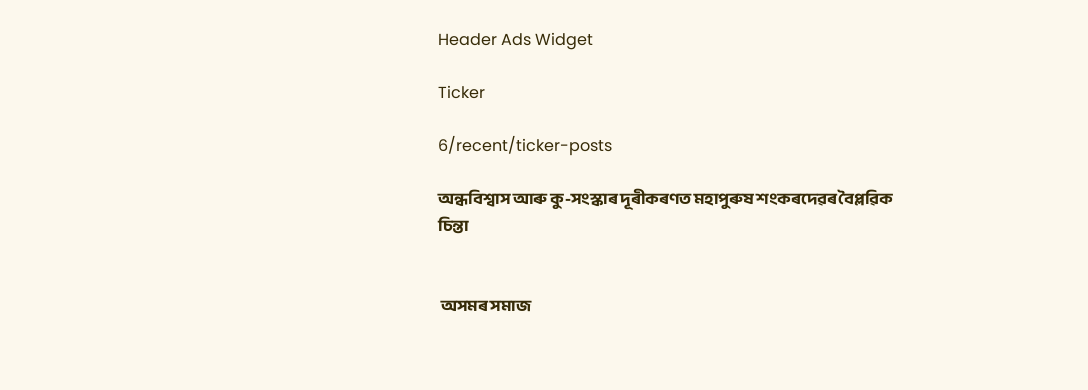Header Ads Widget

Ticker

6/recent/ticker-posts

অন্ধবিশ্বাস আৰু কু-সংস্কাৰ দূৰীকৰণত মহাপুৰুষ শংকৰদেৱৰ বৈপ্লৱিক চিন্তা


 অসমৰ সমাজ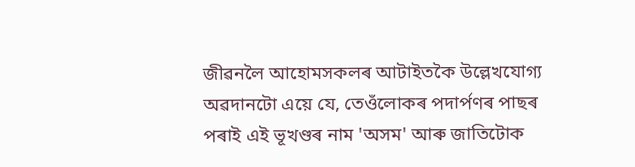জীৱনলৈ আহোমসকলৰ আটাইতকৈ উল্লেখযোগ্য অৱদানটো এয়ে যে, তেওঁলোকৰ পদাৰ্পণৰ পাছৰ পৰাই এই ভূখণ্ডৰ নাম 'অসম' আৰু জাতিটোক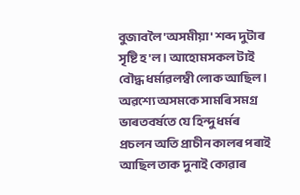বুজাবলৈ 'অসমীয়া' শব্দ দুটাৰ সৃষ্টি হ'ল। আহোমসকল টাই বৌদ্ধ ধৰ্মাৱলম্বী লোক আছিল। অৱশ্যে অসমকে সামৰি সমগ্ৰ ভাৰতবৰ্ষতে যে হিন্দু ধর্মৰ প্ৰচলন অতি প্ৰাচীন কালৰ পৰাই আছিল তাক দুনাই কোৱাৰ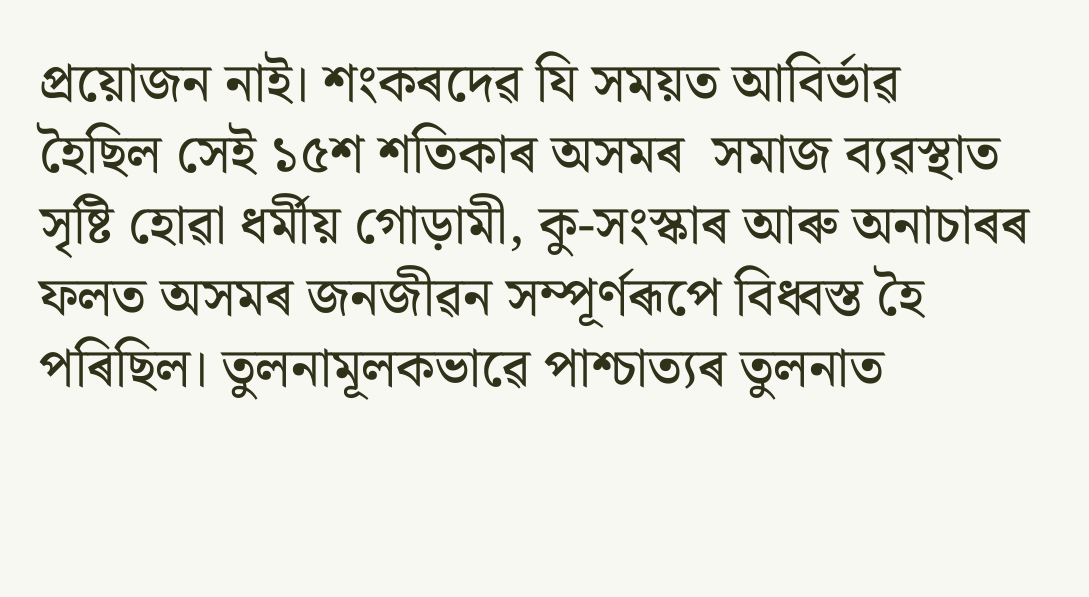প্ৰয়োজন নাই। শংকৰদেৱ যি সময়ত আবিৰ্ভাৱ হৈছিল সেই ১৫শ শতিকাৰ অসমৰ  সমাজ ব্যৱস্থাত সৃষ্টি হোৱা ধৰ্মীয় গোড়ামী, কু-সংস্কাৰ আৰু অনাচাৰৰ ফলত অসমৰ জনজীৱন সম্পূৰ্ণৰূপে বিধ্বস্ত হৈ পৰিছিল। তুলনামূলকভাৱে পাশ্চাত্যৰ তুলনাত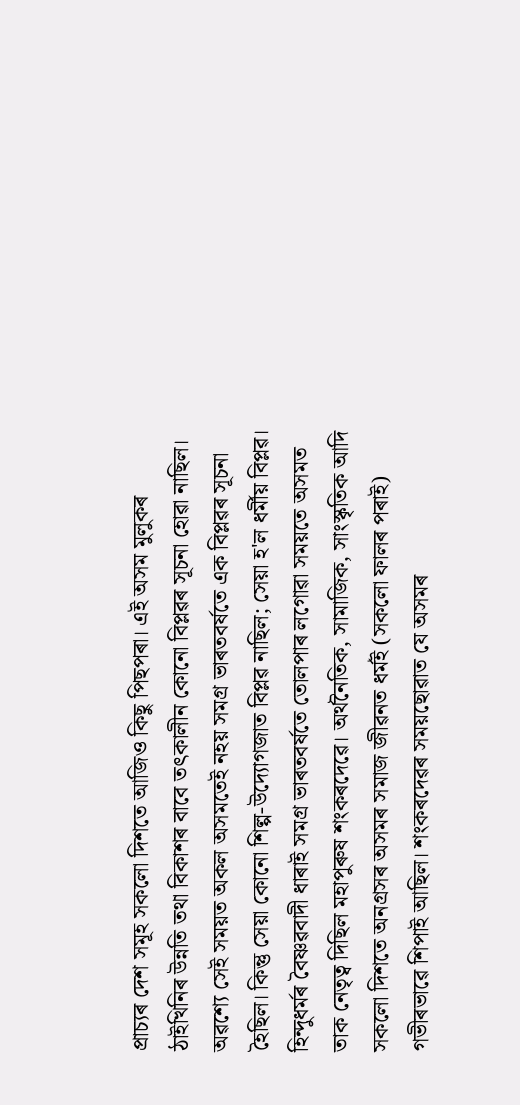প্ৰাচ্যৰ দেশ সমূহ সকলো দিশতে আজিও কিছু পিছপৰা। এই অসম মুলুকৰ ঠাইখিনিৰ উন্নতি তথা বিকাশৰ বাবে তৎকালীন কোনো বিপ্লৱৰ সূচনা হোৱা নাছিল। অৱশ্যে সেই সময়ত অকল অসমতেই নহয় সমগ্ৰ ভাৰতবৰ্ষতে এক বিপ্লৱৰ সূচনা হৈছিল। কিন্তু সেয়া কোনো শিল্প-উদ্যোগজাত বিপ্লৱ নাছিল; সেয়া হ'ল ধৰ্মীয় বিপ্লৱ। হিন্দুধৰ্মৰ বৈষ্ণৱবাদী ধাৰাই সমগ্ৰ ভাৰতবৰ্ষতে তোলপাৰ লগোৱা সময়তে অসমত তাক নেতৃত্ব দিছিল মহাপুৰুষ শংকৰদেৱে। অৰ্থনৈতিক, সামাজিক, সাংস্কৃতিক আদি সকলো দিশতে অনগ্ৰসৰ অসমৰ সমাজ জীৱনত ধৰ্মই (সকলো ফালৰ পৰাই) গভীৰভাৱে শিপাই আছিল। শংকৰদেৱৰ সময়ছোৱাত যে অসমৰ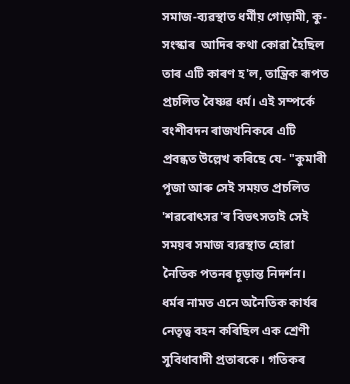সমাজ-ব্যৱস্থাত ধৰ্মীয় গোড়ামী, কু-সংস্কাৰ  আদিৰ কথা কোৱা হৈছিল তাৰ এটি কাৰণ হ'ল, তান্ত্ৰিক ৰূপত প্ৰচলিত বৈষ্ণৱ ধৰ্ম। এই সম্পৰ্কে বংশীবদন ৰাজখনিকৰে এটি প্ৰবন্ধত উল্লেখ কৰিছে যে- "কুমাৰী পূজা আৰু সেই সময়ত প্ৰচলিত 'শৱৰোৎসৱ'ৰ বিভৎসতাই সেই সময়ৰ সমাজ ব্যৱস্থাত হোৱা নৈতিক পতনৰ চূড়ান্ত নিদৰ্শন। ধৰ্মৰ নামত এনে অনৈতিক কাৰ্যৰ নেতৃত্ব বহন কৰিছিল এক শ্ৰেণী সুবিধাবাদী প্ৰতাৰকে। গতিকৰ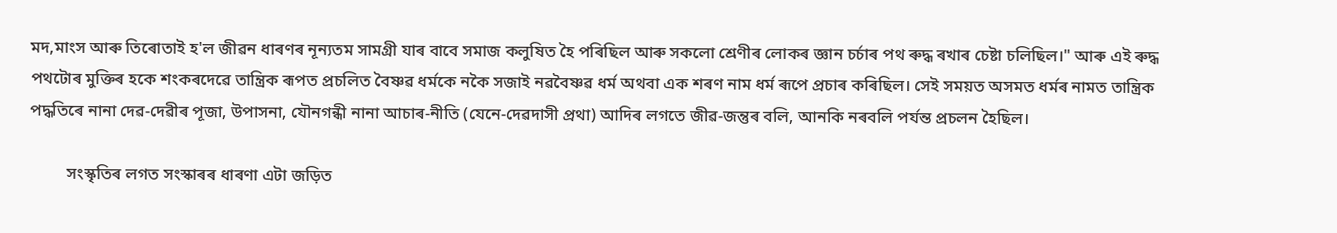মদ,মাংস আৰু তিৰোতাই হ'ল জীৱন ধাৰণৰ নূন্যতম সামগ্ৰী যাৰ বাবে সমাজ কলুষিত হৈ পৰিছিল আৰু সকলো শ্ৰেণীৰ লোকৰ জ্ঞান চৰ্চাৰ পথ ৰুদ্ধ ৰখাৰ চেষ্টা চলিছিল।" আৰু এই ৰুদ্ধ পথটোৰ মুক্তিৰ হকে শংকৰদেৱে তান্ত্ৰিক ৰূপত প্ৰচলিত বৈষ্ণৱ ধৰ্মকে নকৈ সজাই নৱবৈষ্ণৱ ধৰ্ম অথবা এক শৰণ নাম ধৰ্ম ৰূপে প্ৰচাৰ কৰিছিল। সেই সময়ত অসমত ধৰ্মৰ নামত তান্ত্ৰিক পদ্ধতিৰে নানা দেৱ-দেৱীৰ পূজা, উপাসনা, যৌনগন্ধী নানা আচাৰ-নীতি (যেনে-দেৱদাসী প্ৰথা) আদিৰ লগতে জীৱ-জন্তুৰ বলি, আনকি নৰবলি পৰ্যন্ত প্ৰচলন হৈছিল।

         সংস্কৃতিৰ লগত সংস্কাৰৰ ধাৰণা এটা জড়িত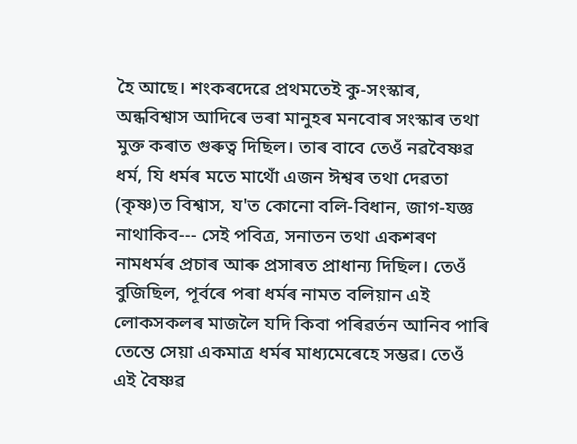হৈ আছে। শংকৰদেৱে প্ৰথমতেই কু-সংস্কাৰ, অন্ধবিশ্বাস আদিৰে ভৰা মানুহৰ মনবোৰ সংস্কাৰ তথা মুক্ত কৰাত গুৰুত্ব দিছিল। তাৰ বাবে তেওঁ নৱবৈষ্ণৱ ধৰ্ম, যি ধৰ্মৰ মতে মাথোঁ এজন ঈশ্বৰ তথা দেৱতা (কৃষ্ণ)ত বিশ্বাস, য'ত কোনো বলি-বিধান, জাগ-যজ্ঞ নাথাকিব--- সেই পবিত্ৰ, সনাতন তথা একশৰণ নামধৰ্মৰ প্ৰচাৰ আৰু প্ৰসাৰত প্ৰাধান্য দিছিল। তেওঁ বুজিছিল, পূৰ্বৰে পৰা ধৰ্মৰ নামত বলিয়ান এই লোকসকলৰ মাজলৈ যদি কিবা পৰিৱৰ্তন আনিব পাৰি তেন্তে সেয়া একমাত্ৰ ধৰ্মৰ মাধ্যমেৰেহে সম্ভৱ। তেওঁ এই বৈষ্ণৱ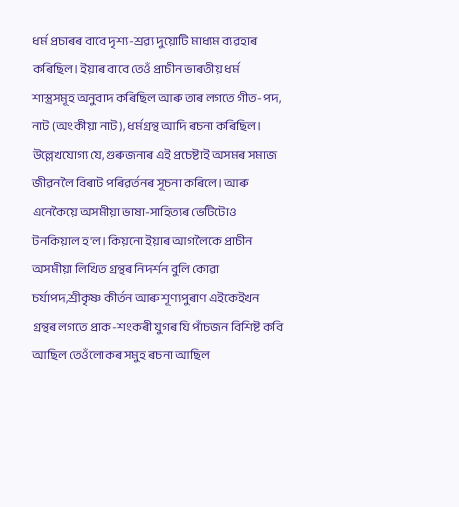ধৰ্ম প্ৰচাৰৰ বাবে দৃশ্য-শ্ৰৱ্য দুয়োটি মাধ্যম ব্যৱহাৰ কৰিছিল। ইয়াৰ বাবে তেওঁ প্ৰাচীন ভাৰতীয় ধৰ্ম শাস্ত্ৰসমূহ অনুবাদ কৰিছিল আৰু তাৰ লগতে গীত-পদ, নাট (অংকীয়া নাট), ধৰ্মগ্ৰন্থ আদি ৰচনা কৰিছিল। উল্লেখযোগ্য যে, গুৰুজনাৰ এই প্ৰচেষ্টাই অসমৰ সমাজ জীৱনলৈ বিৰাট পৰিৱৰ্তনৰ সূচনা কৰিলে। আৰু এনেকৈয়ে অসমীয়া ভাষা-সাহিত্যৰ ভেটিটোও টনকিয়াল হ'ল। কিয়নো ইয়াৰ আগলৈকে প্ৰাচীন অসমীয়া লিখিত গ্ৰন্থৰ নিদৰ্শন বুলি কোৱা চৰ্যাপদ,শ্ৰীকৃষ্ণ কীৰ্তন আৰু শূণ্যপুৰাণ এইকেইখন গ্ৰন্থৰ লগতে প্ৰাক-শংকৰী যুগৰ যি পাঁচজন বিশিষ্ট কবি আছিল তেওঁলোকৰ সমুহ ৰচনা আছিল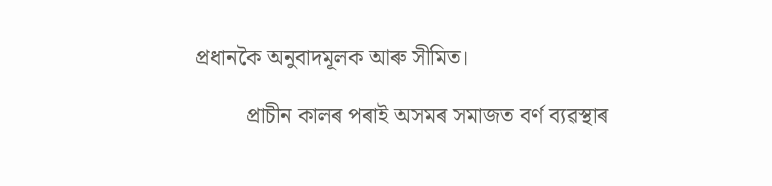প্ৰধানকৈ অনুবাদমূলক আৰু সীমিত।

         প্ৰাচীন কালৰ পৰাই অসমৰ সমাজত বৰ্ণ ব্যৱস্থাৰ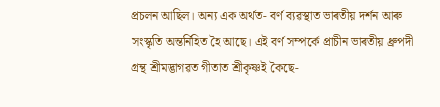প্ৰচলন আছিল। অন্য এক অৰ্থত- বৰ্ণ ব্যৱস্থাত ভাৰতীয় দর্শন আৰু সংস্কৃতি অন্তৰ্নিহিত হৈ আছে। এই বৰ্ণ সম্পৰ্কে প্ৰাচীন ভাৰতীয় ধ্ৰুপদী গ্ৰন্থ শ্ৰীমদ্ভাগৱত গীতাত শ্ৰীকৃষ্ণই কৈছে-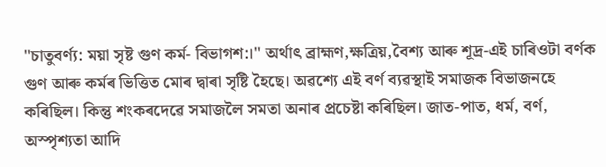"চাতুবৰ্ণ্য: ময়া সৃষ্ট গুণ কৰ্ম- বিভাগশ:।" অৰ্থাৎ ব্ৰাহ্মণ,ক্ষত্ৰিয়,বৈশ্য আৰু শূদ্ৰ-এই চাৰিওটা বৰ্ণক গুণ আৰু কৰ্মৰ ভিত্তিত মোৰ দ্বাৰা সৃষ্টি হৈছে। অৱশ্যে এই বৰ্ণ ব্যৱস্থাই সমাজক বিভাজনহে কৰিছিল। কিন্তু শংকৰদেৱে সমাজলৈ সমতা অনাৰ প্ৰচেষ্টা কৰিছিল। জাত-পাত, ধৰ্ম, বৰ্ণ, অস্পৃশ্যতা আদি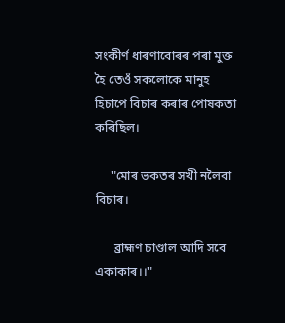সংকীৰ্ণ ধাৰণাবোৰৰ পৰা মুক্ত হৈ তেওঁ সকলোকে মানুহ হিচাপে বিচাৰ কৰাৰ পোষকতা কৰিছিল।

     "মোৰ ভকতৰ সখী নলৈবা বিচাৰ।

      ব্ৰাহ্মণ চাণ্ডাল আদি সবে একাকাৰ।।"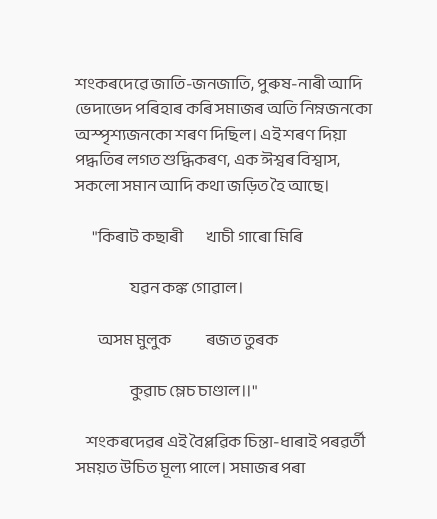শংকৰদেৱে জাতি-জনজাতি, পুৰুষ-নাৰী আদি ভেদাভেদ পৰিহাৰ কৰি সমাজৰ অতি নিম্নজনকো অস্পৃশ্যজনকো শৰণ দিছিল। এই শৰণ দিয়া পদ্ধতিৰ লগত শুদ্ধিকৰণ, এক ঈশ্বৰ বিশ্বাস, সকলো সমান আদি কথা জড়িত হৈ আছে।

      "কিৰাট কছাৰী        খাচী গাৰো মিৰি

                   যৱন কঙ্ক গোৱাল।

        অসম মুলুক            ৰজত তুৰক

                   কুৱাচ ম্লেচ চাণ্ডাল।।"

    শংকৰদেৱৰ এই বৈপ্লৱিক চিন্তা-ধাৰাই পৰৱৰ্তী সময়ত উচিত মূল্য পালে। সমাজৰ পৰা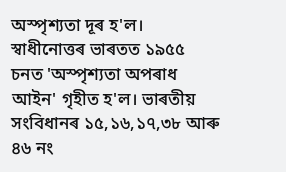অস্পৃশ্যতা দূৰ হ'ল। স্বাধীনোত্তৰ ভাৰতত ১৯৫৫ চনত 'অস্পৃশ্যতা অপৰাধ আইন' গৃহীত হ'ল। ভাৰতীয় সংবিধানৰ ১৫,১৬,১৭,৩৮ আৰু ৪৬ নং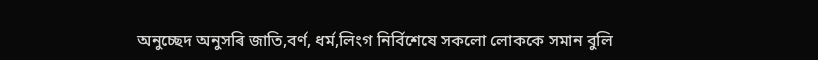অনুচ্ছেদ অনুসৰি জাতি,বৰ্ণ, ধৰ্ম,লিংগ নিৰ্বিশেষে সকলো লোককে সমান বুলি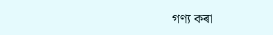গণ্য কৰা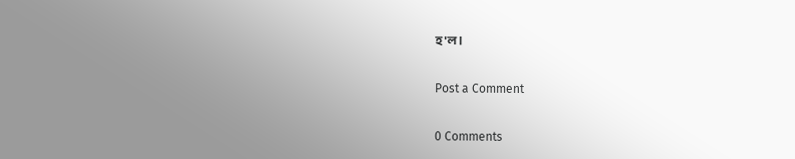হ'ল।

Post a Comment

0 Comments